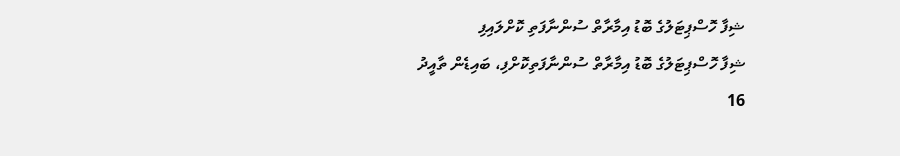ޝިފާ ހޮސްޕިޓަލުގެ ބޮޑު އިމާރާތް ސުންނާފަތި ކޮށްލައިފި
ޝިފާ ހޮސްޕިޓަލުގެ ބޮޑު އިމާރާތް ސުންނާފަތިކޮށްފި، ބައިޑެން ތާއީދު
16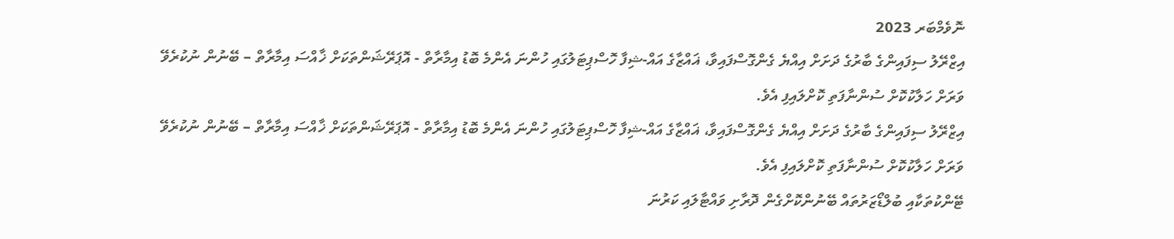ނޮވެމްބަރ 2023
އިޒްރޭލު ސިފައިންގެ ބާރުގެ ދަށަށް އިއްޔެ ގެންގޮސްފައިވާ، ޣައްޒާގެ އައް-ޝިފާ ހޮސްޕިޓަލުގައި ހުންނަ އެންމެ ބޮޑު އިމާރާތް - އޮޕަރޭޝަންތަކަށް ޚާއްސަ އިމާރާތް – ބޭނުން ނުކުރެވޭ ވަރަށް ހަލާކުކޮށް ސުންނާފަތި ކޮށްލައިފި އެވެ.
އިޒްރޭލު ސިފައިންގެ ބާރުގެ ދަށަށް އިއްޔެ ގެންގޮސްފައިވާ، ޣައްޒާގެ އައް-ޝިފާ ހޮސްޕިޓަލުގައި ހުންނަ އެންމެ ބޮޑު އިމާރާތް - އޮޕަރޭޝަންތަކަށް ޚާއްސަ އިމާރާތް – ބޭނުން ނުކުރެވޭ ވަރަށް ހަލާކުކޮށް ސުންނާފަތި ކޮށްލައިފި އެވެ.
ޓޭންކުތަކާއި ބުލްޑޯޒަރުތައް ބޭނުންކޮށްގެން ދޮރާށި ވައްޓާލައި ކަރުނަ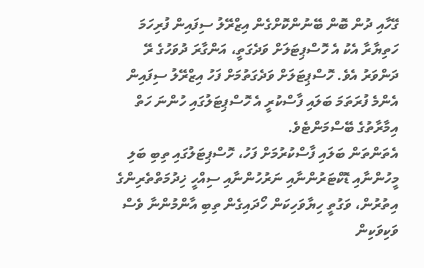ގޭހާއި ދުން ބޮން ބޭނުންކޮށްގެން އިޒްރޭލު ސިފައިން ފުރިހަމަ ހަތިޔާރާ އެކު އެ ހޮސްޕިޓަލަށް ވަދެގަތީ، އަންގާރަ ދުވަހުގެ ރޭ ދަންވަރު އެވެ. ހޮސްޕިޓަލަށް ވަދެގަތުމަށް ފަހު އިޒްރޭލު ސިފައިން އެންމެ ފުރަތަމަ ބަލައި ފާސްކުރީ އެ ހޮސްޕިޓަލުގައި ހުންނަ ހަތް އިމާރާތުގެ ބޭސްމަންޓެވެ.
އެތަންތަން ބަލައި ފާސްކުރުމަށް ފަހު، ހޮސްޕިޓަލުގައި ތިބި ބަލި މީހުންނާއި ޑޮކްޓަރުންނާއި ނަރުހުންނާއި ސިއްހީ ޚިދުމަތްތެރިންގެ އިތުރުން، ވަގުތީ ހިޔާވަހިކަން ހޯދައިގެން ތިބި އާންމުންނާ ވެސް ވަކިވަކިން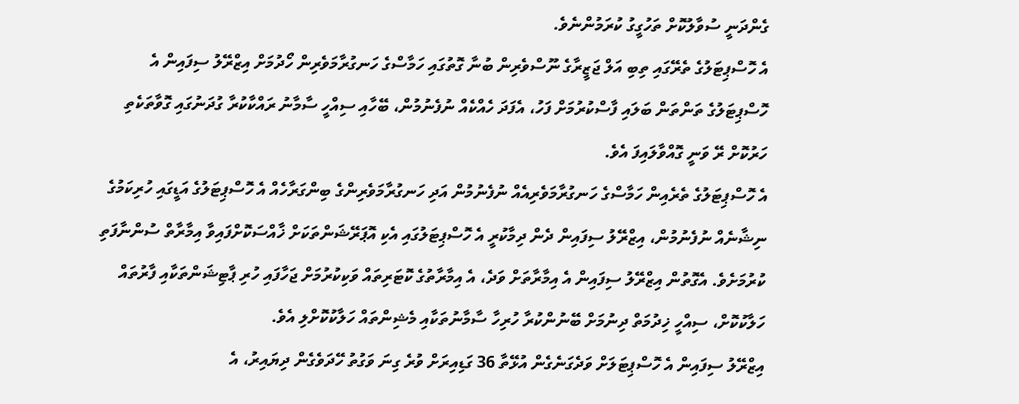ގެންދަނީ ސުވާލުކޮށް ތަހުގީގު ކުރަމުންނެވެ.
އެ ހޮސްޕިޓަލުގެ ތެރޭގައި ތިބި އަލް ޖަޒީރާގެ ނޫސްވެރިން ބުނާ ގޮތުގައި ހަމާސްގެ ހަނގުރާމަވެރިން ހޯދުމަށް އިޒްރޭލު ސިފައިން އެ ހޮސްޕިޓަލުގެ ތަންތަން ބަލައި ފާސްކުރުމަށް ފަހު، އެފަދަ ހެއްކެއް ނުފެނުމުން، ބޭހާއި ސިއްހީ ސާމާނު ރައްކާކުރާ ގުދަނުގައި ގޮވާތަކެތި ހަރުކޮށް ރޭ ވަނީ ގޮއްވާލައިފަ އެވެ.
އެ ހޮސްޕިޓަލުގެ ތެރެއިން ހަމާސްގެ ހަނގުރާމަވެރިއެއް ނުފެނުމުން އަދި ހަނގުރާމަވެރިންގެ ބިންގަރާހެއް އެ ހޮސްޕިޓަލުގެ އަޑީގައި ހުރިކަމުގެ ނިޝާނެއް ނުފެނުމުން، އިޒްރޭލު ސިފައިން ދެން ދިމާކުރީ އެ ހޮސްޕިޓަލުގައި އެކި އޮޕަރޭޝަންތަކަށް ޚާއްސަކޮށްފައިވާ އިމާރާތް ސުންނާފަތި ކުރުމަށެވެ. އެގޮތުން އިޒްރޭލު ސިފައިން އެ އިމާރާތަށް ވަދެ، އެ އިމާރާތުގެ ކޮޓަރިތައް ވަކިކުރުމަށް ޖަހާފައި ހުރި ޕާޓިޝަންތަކާއި ފާރުތައް ހަލާކުކޮށް، ސިއްހީ ޚިދުމަތް ދިނުމަށް ބޭނުންކުރާ ހުރިހާ ސާމާނުތަކާއި މެޝިންތައް ހަލާކުކޮށްލި އެވެ.
އިޒްރޭލު ސިފައިން އެ ހޮސްޕިޓަލަށް ވަދެގަނެގެން އުޅޭތާ 36 ގަޑިއިރަށް ވުރެ ގިނަ ވަގުތު ހޭދަވެގެން ދިޔައިރު، އެ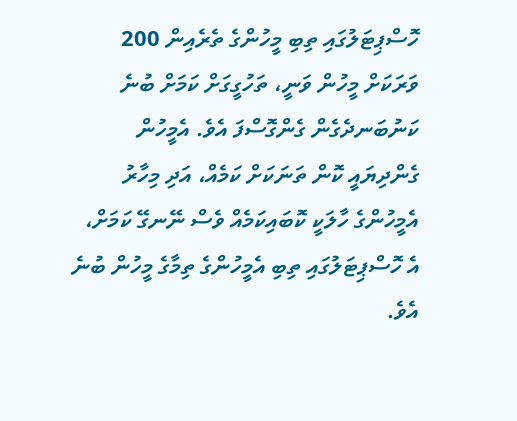ހޮސްޕިޓަލުގައި ތިބި މީހުންގެ ތެރެއިން 200 ވަރަކަށް މީހުން ވަނީ، ތަހުގީގަށް ކަމަށް ބުނެ ކަނުބަނދެގެން ގެންގޮސްފަ އެވެ. އެމީހުން ގެންދިޔައީ ކޮން ތަނަކަށް ކަމެއް، އަދި މިހާރު އެމީހުންގެ ހާލަކީ ކޮބައިކަމެއް ވެސް ނޭނގޭ ކަމަށް، އެ ހޮސްޕިޓަލުގައި ތިބި އެމީހުންގެ ތިމާގެ މީހުން ބުނެ އެވެ.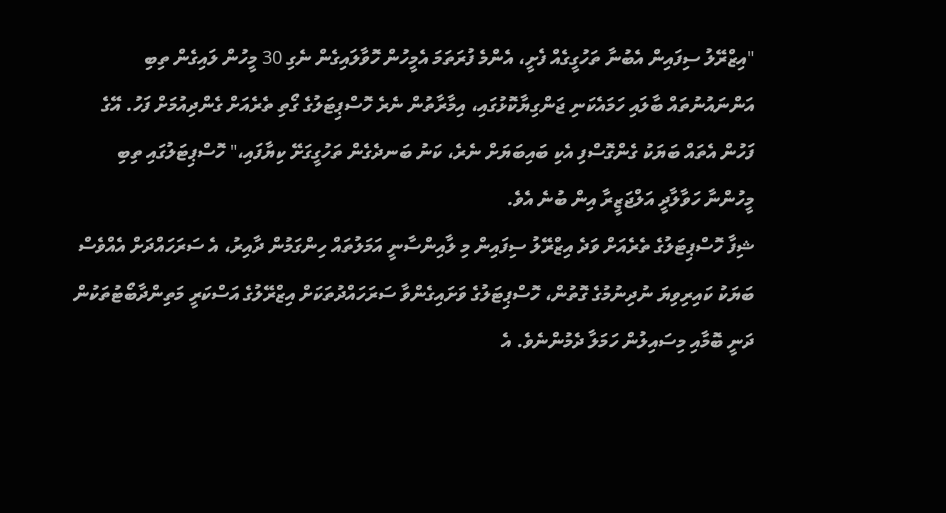"އިޒްރޭލު ސިފައިން އެބުނާ ތަހުގީގެއް ފެށީ، އެންމެ ފުރަތަމަ އެމީހުން ހޮވާލައިގެން ނެގި 30 މީހުން ލައިގެން ތިބި އަންނައުނުތައް ބާލައި ހަމައެކަނި ޖަންގިޔާކޮޅުގައި، އިމާރާތުން ނެރެ ހޮސްޕިޓަލުގެ ގޯތި ތެރެއަށް ގެންދިއުމަށް ފަހު. އޭގެ ފަހުން އެތައް ބަޔަކު ގެންގޮސްފި އެކި ބައިބަޔަށް ނެރެ، ކަނު ބަނދެގެން ތަހުގީގަށޭ ކިޔާފައި،" ހޮސްޕިޓަލުގައި ތިބި މީހުންނާ ހަވާލާދީ އަލްޖަޒީރާ އިން ބުނެ އެވެ.
ޝިފާ ހޮސްޕިޓަލުގެ ތެރެއަށް ވަދެ އިޒްރޭލު ސިފައިން މި ލާއިންސާނީ އަމަލުތައް ހިންގަމުން ދާއިރު، އެ ސަރަހައްދަށް އެއްވެސް ބަޔަކު ކައިރިވިޔަ ނުދިނުމުގެ ގޮތުން، ހޮސްޕިޓަލުގެ ވަށައިގެންވާ ސަރަހައްދުތަކަށް އިޒްރޭލުގެ އަސްކަރީ މަތިންދާބޯޓުތަކުން ދަނީ ބޮމާއި މިސައިލުން ހަމަލާ ދެމުންނެވެ. އެ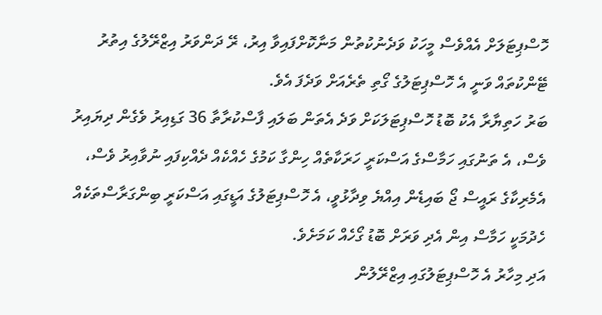ހޮސްޕިޓަލަށް އެއްވެސް މީހަކު ވަދެނުކުތުން މަނާކޮށްފައިވާ އިރު، ރޭ ދަންވަރު އިޒްރޭލުގެ އިތުރު ޓޭންކުތައް ވަނީ އެ ހޮސްޕިޓަލުގެ ގޯތި ތެރެއަށް ވަދެފަ އެވެ.
ބަރު ހަތިޔާރާ އެކު ބޮޑު ހޮސްޕިޓަލަކަށް ވަދެ އެތަން ބަލައި ފާސްކުރާތާ 36 ގަޑިއިރު ވެގެން ދިޔައިރު ވެސް، އެ ތަނުގައި ހަމާސްގެ އަސްކަރީ ހަރަކާތެއް ހިންގާ ކަމުގެ ހެއްކެއް ދެއްކިފައި ނުވާއިރު ވެސް، އެމެރިކާގެ ރައީސް ޖޯ ބައިޑެން އިއްޔެ ވިދާޅުވީ، އެ ހޮސްޕިޓަލުގެ އަޑީގައި އަސްކަރީ ބިންގަރާސްތަކެއް ހެދުމަކީ ހަމާސް އިން އެދި ވަރަށް ބޮޑު ގޯހެއް ކަމަށެވެ.
އަދި މިހާރު އެ ހޮސްޕިޓަލުގައި އިޒްރޭލުން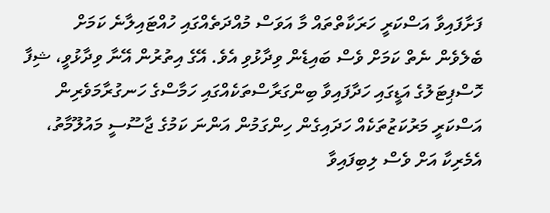ފަށާފައިވާ އަސްކަރީ ހަރަކާތްތައް މާ އަވަސް މުއްދަތެއްގައި ހުއްޓައިލާނެ ކަމަށް ބެލެވެން ނެތް ކަމަށް ވެސް ބައިޑެން ވިދާޅުވި އެވެ. އޭގެ އިތުރުން އޭނާ ވިދާޅުވީ، ޝިފާ ހޮސްޕިޓަލުގެ އަޑީގައި ހަދާފައިވާ ބިންގަރާސްތަކެއްގައި ހަމާސްގެ ހަނގުރާމަވެރިން އަސްކަރީ މަރުކަޒުތަކެއް ހަދައިގެން ހިންގަމުން އަންނަ ކަމުގެ ޖާސޫސީ މައުލޫމާތު، އެމެރިކާ އަށް ވެސް ލިބިފައިވާ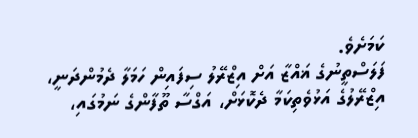ކަމަށެވެ.
ފަލަސްތީނުގެ ޣައްޒާ އަށް އިޒްރޭލު ސިފައިން ހަމަލާ ދެމުންދަނީ، އިޒްރޭލުގެ އަޅުވެތިކަމާ ދެކޮޅަށް، އަގްސާ ތޫފާންގެ ނަމުގައި،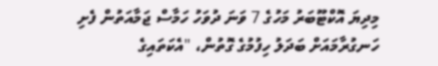މިދިޔަ އޮކްޓޫބަރު މަހުގެ 7 ވަނަ ދުވަހު ހަމާސް ޖަމާއަތުން ފެށި ހަނގުރާމައަށް ބަދަލު ހިފުމުގެ ގޮތުން، "އެކަތައިގެ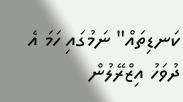ކަނޑިތައް" ނަމުގައި ހަމަ އެ ދުވަހު އިޒްރޭލުން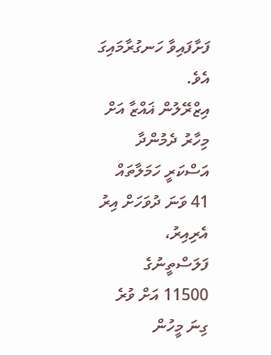ފަށާފައިވާ ހަނގުރާމައިގަ އެވެ.
އިޒްރޭލުން ޣައްޒާ އަށް މިހާރު ދެމުންދާ އަސްކަރީ ހަމަލާތައް 41 ވަނަ ދުވަހަށް އިރު އެރިއިރު، ފަލަސްތީނުގެ 11500 އަށް ވުރެ ގިނަ މީހުން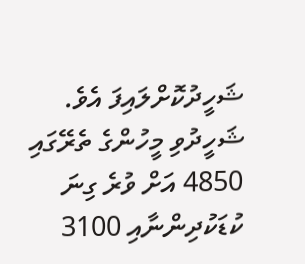ޝަހީދުކޮށްލައިފަ އެވެ. ޝަހީދުވި މީހުންގެ ތެރޭގައި 4850 އަށް ވުރެ ގިނަ ކުޑަކުދިންނާއި 3100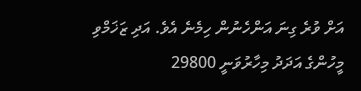އަށް ވުރެ ގިނަ އަންހެނުން ހިމެނެ އެވެ. އަދި ޒަޚަމްވި މީހުންގެ އަދަދު މިހާރުވަނީ 29800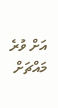އަށް ވުރެ މައްޗަށް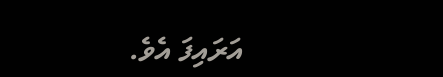އަރައިފަ އެވެ.